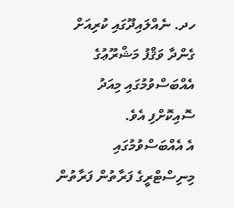ހދ. ނެއްލައިދޫގައި ކުރިއަށް ގެންދާ ވަޤްފު މަޝްރޫޢުގެ އެއްބަސްވުމުގައި މިއަދު ސޮއިކޮށްފި އެވެ.
އެ އެއްބަސްވުމުގައި މިނިސްޓްރީގެ ފަރާތުން ފަރާތުން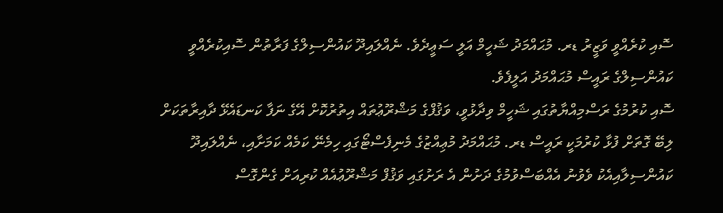ސޮއި ކުރެއްވީ ވަޒީރު ޑރ. މުޙައްމަދު ޝަހީމް އަލީ ސަޢީދެވެ. ނެއްލައިދޫ ކައުންސިލްގެ ފަރާތުން ސޮއިކުރެއްވީ ކައުންސިލްގެ ރައީސް މުޙައްމަދު އަލީފެވެ.
ސޮއި ކުރުމުގެ ރަސްމިއްޔާތުގައި ޝަހީމް ވިދާޅުވީ، ވަޤުފްގެ މަޝްރޫޢުތައް އިތުރުކޮށް އޭގެ ނަފާ ކަނޑައެޅޭ ދާއިރާތަކަށް ލިބޭ ގޮތަށް ފުޅާ ކުރުމަކީ ރައީސް ޑރ. މުޙައްމަދު މުޢިއްޒުގެ މެނިފެސްޓޯގައި ހިމެނޭ ކަމެއް ކަމަށާއި، ނެއްލައިދޫ ކައުންސިލާއިއެކު ވެވުނު އެއްބަސްވުމުގެ ދަށުން އެ ރަށުގައި ވަޤުފް މަޝްރޫޢުއެއް ކުރިއަށް ގެންގޮސް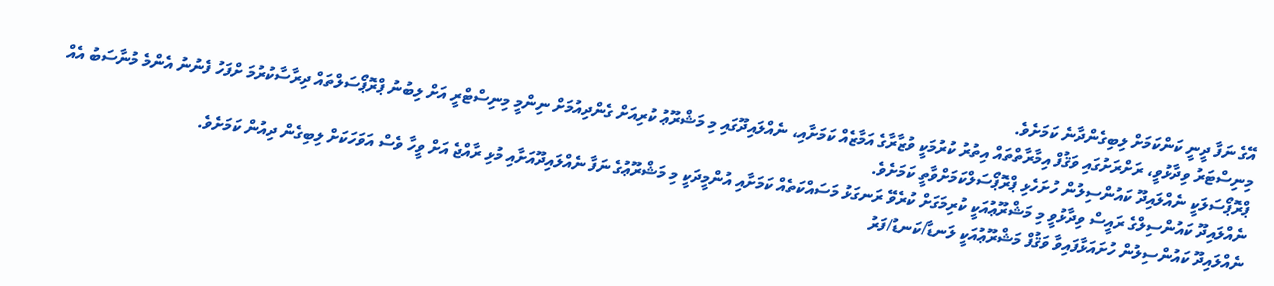އޭގެ ނަފާ ދީނީ ކަންކަމަށް ލިބިގެންދާނެ ކަމަށެވެ.
މިނިސްޓަރު ވިދާޅުވީ، ރަށްރަށުގައި ވަޤުފް އިމާރާތްތައް އިތުރު ކުރުމަކީ ވުޒާރާގެ އަމާޒެއް ކަމަށާއި، ނެއްލައިދޫގައި މި މަޝްރޫޢު ކުރިއަށް ގެންދިއުމަށް ނިންމީ މިނިސްޓްރީ އަށް ލިބުނު ޕްރޮޕޯސަލްތައް ދިރާސާކުރުމަ ށްފަހު ފެނުނު އެންމެ މުނާސަބު އެއް ޕްރޮޕޯސަލަކީ ނެއްލައިދޫ ކައުންސިލުން ހުށަހެޅި ޕްރޮޕޯސަލްކަމަށްވާތީ ކަމަށެވެ.
ނެއްލައިދޫ ކައުންސިލްގެ ރައީސް ވިދާޅުވީ މި މަޝްރޫޢުއަކީ ކުރިމަގަށް ކުރެވޭ ރަނގަޅު މަސައްކަތެއް ކަމަށާއި އުންމީދަކީ މި މަޝްރޫޢުގެ ނަފާ ނެއްލައިދޫއަށާއި މުޅި ރާއްޖެ އަށް ވީހާ ވެސް އަވަހަކަށް ލިބިގެން ދިއުން ކަމަށެވެ.
ނެއްލައިދޫ ކައުންސިލުން ހުށައަޅާފައިވާ ވަޤުފް މަޝްރޫޢުއަކީ ލަނޑާ/ކަނޑު/ފަރު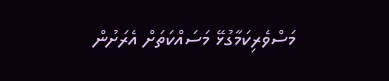މަސްވެރިކަމާގުޅޭ މަސައްކަތަށް އެރަށުން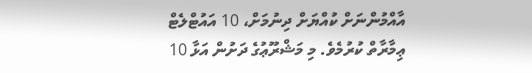އާއްމުންނަށް ކުއްޔަށް ދިނުމަށް، 10 އައުޓްލެޓް ޢިމާރާތް ކުރުމެވެ. މި މަޝްރޫޢުގެ ދަށުން އަޅާ 10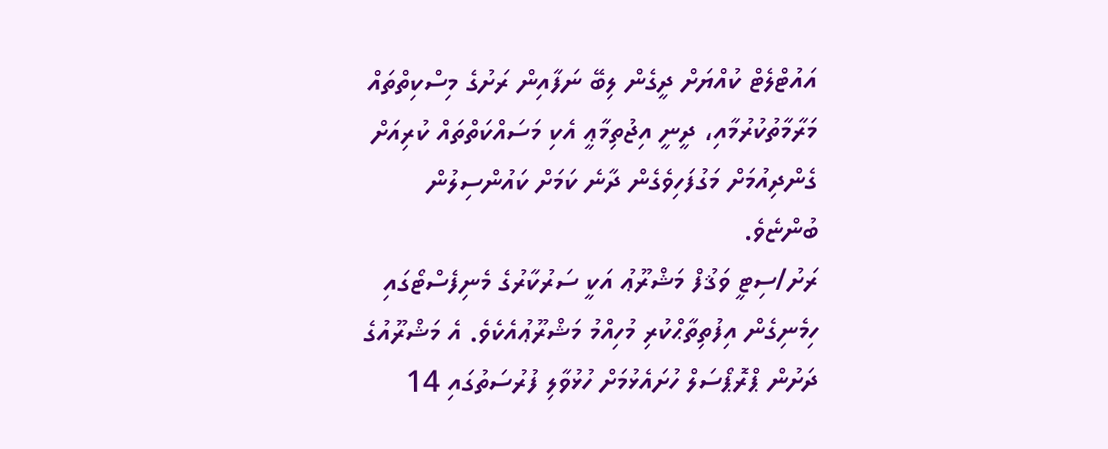އައުޓްލެޓް ކުއްޔަށް ދީގެން ލިބޭ ނަފާއިން ރަށުގެ މިސްކިތްތައް މަރާމާތުކުރުމާއި، ދީނީ އިޖުތިމާޢީ އެކި މަސައްކަތްތައް ކުރިއަށް ގެންދިއުމަށް މަގުފަހިވެގެން ދާނެ ކަމަށް ކައުންސިލުން ބުންޏެވެ.
ރަށު/ސިޓީ ވަޤުފް މަޝްރޫޢު އަކީ ސަރުކާރުގެ މެނިފެސްޓޯގައި ހިމެނިގެން އިފުތިތާޙްކުރި މުހިއްމު މަޝްރޫޢުއެކެވެ. އެ މަޝްރޫއުގެ ދަށުން ޕްރޮޕޯސަލް ހުށައެޅުމަށް ހުޅުވާލި ފުރުސަތުގައި 14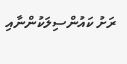ރަށު ކައުންސިލަކުންނާއި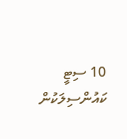10 ސިޓީ ކައުންސިލަކުން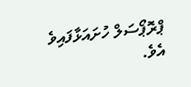ޕްރޮޕޯސަލް ހުށައަޅާފައިވެ އެވެ.